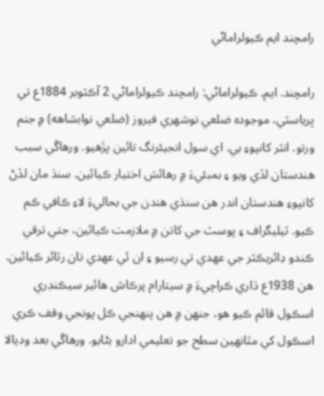رامچند ايم ڪيولراماڻي

رامچند. ايم. ڪيولراماڻي: رامچند ڪيولراماڻي 2 آڪٽوبر 1884ع تي ڀرياسٽي، موجوده ضلعي نوشهري فيروز (ضلعي نوابشاهه) ۾ جنم ورتو. انٽر کانپوءِ بي. اي سول انجيئرنگ تائين پڙهيو. ورهاڱي سبب هندستان لڏي ويو ۽ بمبئيءَ ۾ رهائش اختيار ڪيائين. سنڌ مان لڏڻ کانپوءِ هندستان اندر هن سنڌي هندن جي بحاليءَ لاءِ ڪافي ڪم ڪيو. ٽيليگراف ۽ پوسٽ جي کاتن ۾ ملازمت ڪيائين، جتي ترقي ڪندو ڊائريڪٽر جي عهدي تي رسيو ۽ ان ئي عهدي تان رٽائر ڪيائين.
هن 1938ع ڌاري ڪراچيءَ ۾ سيتارام پرڪاش هائير سيڪنڊري اسڪول قائم ڪيو هو، جنهن ۾ هن پنهنجي ڪل پونجي وقف ڪري اسڪول کي مٿانهين سطح جو تعليمي ادارو بڻايو. ورهاڱي بعد وديالا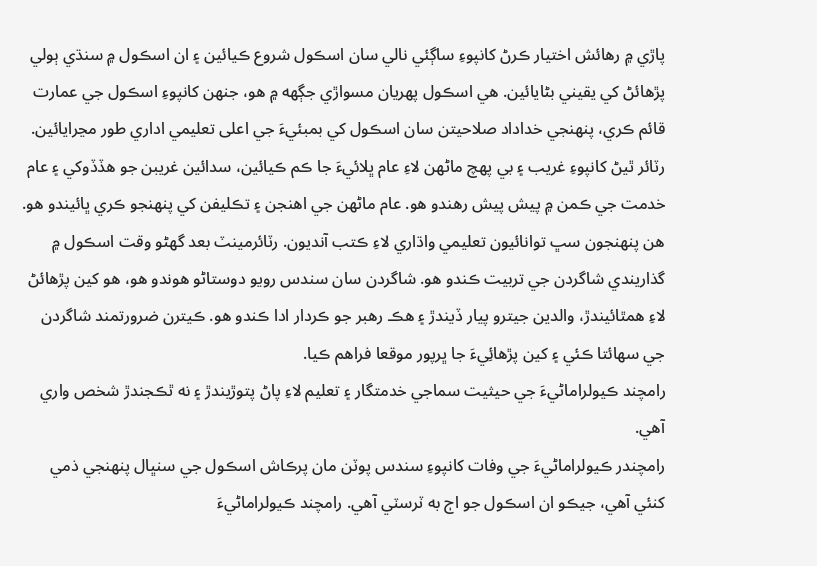پاڙي ۾ رهائش اختيار ڪرڻ کانپوءِ ساڳئي نالي سان اسڪول شروع ڪيائين ۽ ان اسڪول ۾ سنڌي ٻولي پڙهائڻ کي يقيني بڻايائين. هي اسڪول پهريان مسواڙي جڳهه ۾ هو، جنهن کانپوءِ اسڪول جي عمارت قائم ڪري، پنهنجي خداداد صلاحيتن سان اسڪول کي بمبئيءَ جي اعلى تعليمي اداري طور مڃرايائين. رٽائر ٿيڻ کانپوءِ غريب ۽ بي پهچ ماڻهن لاءِ عام ڀلائيءَ جا ڪم ڪيائين، سدائين غريبن جو هڏڏوکي ۽ عام خدمت جي ڪمن ۾ پيش پيش رهندو هو. عام ماڻهن جي اهنجن ۽ تڪليفن کي پنهنجو ڪري ڀائيندو هو. هن پنهنجون سڀ توانائيون تعليمي واڌاري لاءِ ڪتب آنديون. رٽائرمينٽ بعد گھڻو وقت اسڪول ۾ گذاريندي شاگردن جي تربيت ڪندو هو. شاگردن سان سندس رويو دوستاڻو هوندو هو، هو کين پڙهائڻ لاءِ همٿائيندڙ، والدين جيترو پيار ڏيندڙ ۽ هڪ رهبر جو ڪردار ادا ڪندو هو. ڪيترن ضرورتمند شاگردن جي سهائتا ڪئي ۽ کين پڙهائِيءَ جا ڀرپور موقعا فراهم ڪيا.
رامچند ڪيولراماڻيءَ جي حيثيت سماجي خدمتگار ۽ تعليم لاءِ پاڻ پتوڙيندڙ ۽ نه ٿڪجندڙ شخص واري آهي.
رامچندر ڪيولراماڻيءَ جي وفات کانپوءِ سندس پوٽن مان پرڪاش اسڪول جي سنڀال پنهنجي ذمي کنئي آهي، جيڪو ان اسڪول جو اڄ به ٽرسٽي آهي. رامچند ڪيولراماڻيءَ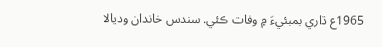1965ع ڌاري بمبئيءَ ۾ وفات ڪئي. سندس خاندان وديالا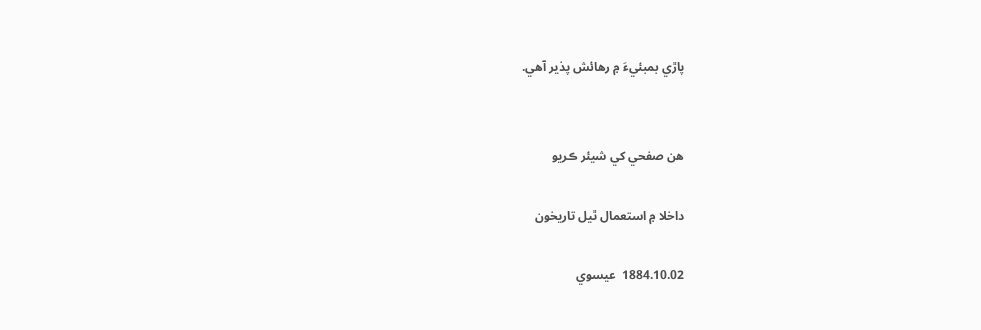پاڙي بمبئيءَ ۾ رهائش پذير آهي.


هن صفحي کي شيئر ڪريو

داخلا ۾ استعمال ٿيل تاريخون

1884.10.02  عيسوي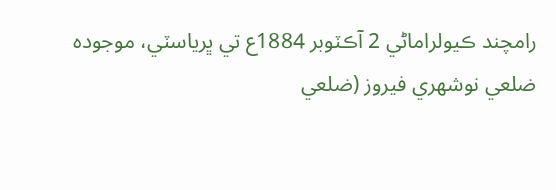رامچند ڪيولراماڻي 2 آڪٽوبر 1884ع تي ڀرياسٽي، موجوده ضلعي نوشهري فيروز (ضلعي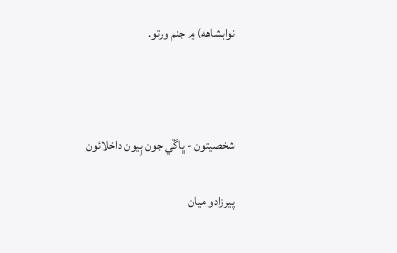نوابشاهه) ۾ جنم ورتو.



شخصيتون - ڀاڱي جون ٻِيون داخلائون

پيرزادو ميان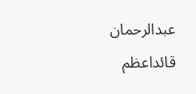عبدالرحمان
قائداعظم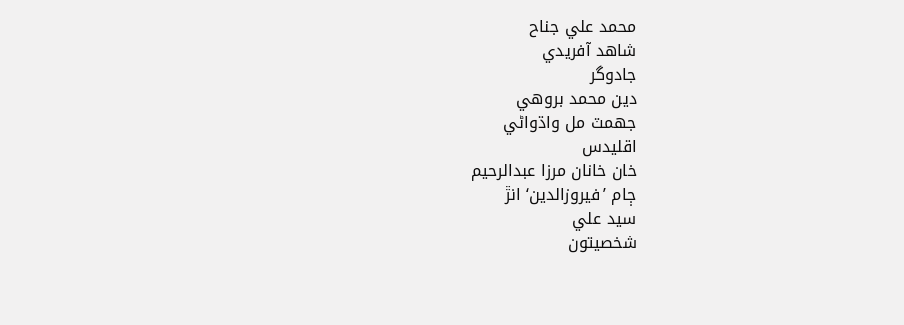محمد علي جناح
شاهد آفريدي
جادوگر
دين محمد بروهي
جهمٽ مل واڌواڻي
اقليدس
خان خانان مرزا عبدالرحيم
ڄام ’فيروزالدين‘ انڙ
سيد علي
شخصيتون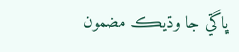ڀاڱي جا وڌيڪ مضمون